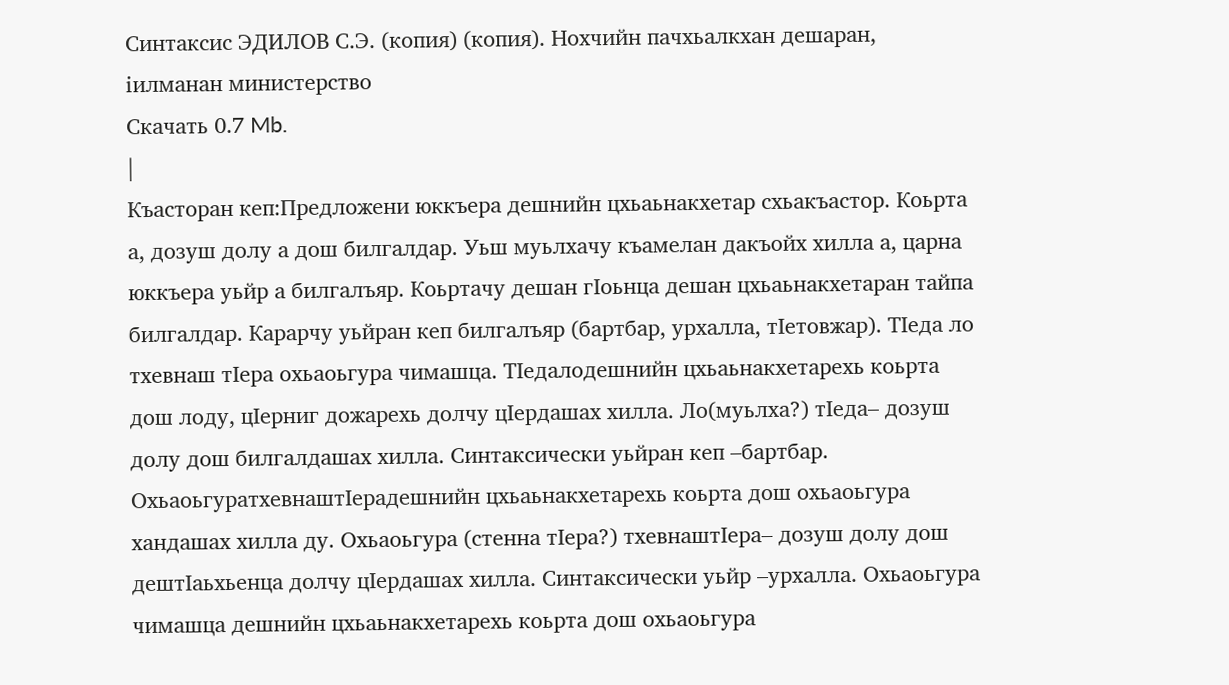Синтаксис ЭДИЛОВ С.Э. (копия) (копия). Нохчийн пачхьалкхан дешаран, iилманан министерство
Скачать 0.7 Mb.
|
Къасторан кеп:Предложени юккъера дешнийн цхьаьнакхетар схьакъастор. Коьрта а, дозуш долу а дош билгалдар. Уьш муьлхачу къамелан дакъойх хилла а, царна юккъера уьйр а билгалъяр. Коьртачу дешан гIоьнца дешан цхьаьнакхетаран тайпа билгалдар. Карарчу уьйран кеп билгалъяр (бартбар, урхалла, тIетовжар). ТIеда ло тхевнаш тIера охьаоьгура чимашца. ТIедалодешнийн цхьаьнакхетарехь коьрта дош лоду, цIерниг дожарехь долчу цIердашах хилла. Ло(муьлха?) тIеда– дозуш долу дош билгалдашах хилла. Синтаксически уьйран кеп –бартбар. ОхьаоьгуратхевнаштIерадешнийн цхьаьнакхетарехь коьрта дош охьаоьгура хандашах хилла ду. Охьаоьгура (стенна тIера?) тхевнаштIера– дозуш долу дош дештIаьхьенца долчу цIердашах хилла. Синтаксически уьйр –урхалла. Охьаоьгура чимашца дешнийн цхьаьнакхетарехь коьрта дош охьаоьгура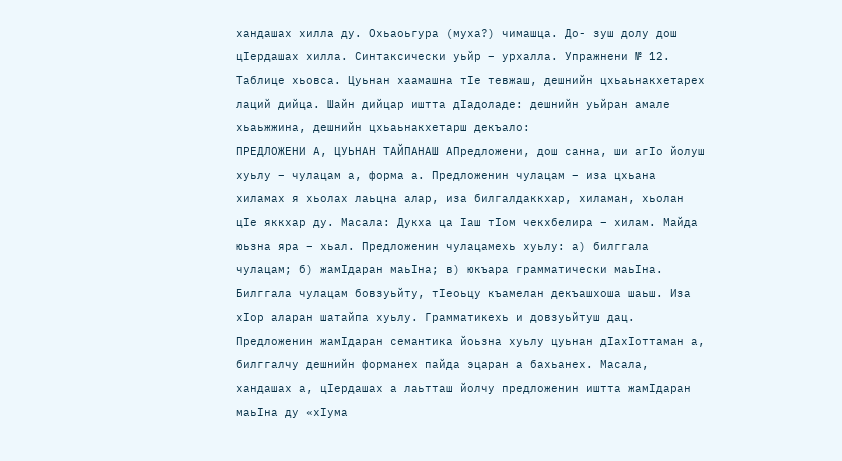хандашах хилла ду. Охьаоьгура (муха?) чимашца. До- зуш долу дош цIердашах хилла. Синтаксически уьйр – урхалла. Упражнени № 12. Таблице хьовса. Цуьнан хаамашна тIе тевжаш, дешнийн цхьаьнакхетарех лаций дийца. Шайн дийцар иштта дIадоладе: дешнийн уьйран амале хьаьжжина, дешнийн цхьаьнакхетарш декъало:
ПРЕДЛОЖЕНИ А, ЦУЬНАН ТАЙПАНАШ АПредложени, дош санна, ши агIо йолуш хуьлу – чулацам а, форма а. Предложенин чулацам – иза цхьана хиламах я хьолах лаьцна алар, иза билгалдаккхар, хиламан, хьолан цIе яккхар ду. Масала: Дукха ца Iаш тIом чекхбелира – хилам. Майда юьзна яра – хьал. Предложенин чулацамехь хуьлу: а) билггала чулацам; б) жамIдаран маьIна; в) юкъара грамматически маьIна. Билггала чулацам бовзуьйту, тIеоьцу къамелан декъашхоша шаьш. Иза хIор аларан шатайпа хуьлу. Грамматикехь и довзуьйтуш дац. Предложенин жамIдаран семантика йоьзна хуьлу цуьнан дIахIоттаман а, билггалчу дешнийн форманех пайда эцаран а бахьанех. Масала, хандашах а, цIердашах а лаьтташ йолчу предложенин иштта жамIдаран маьIна ду «хIума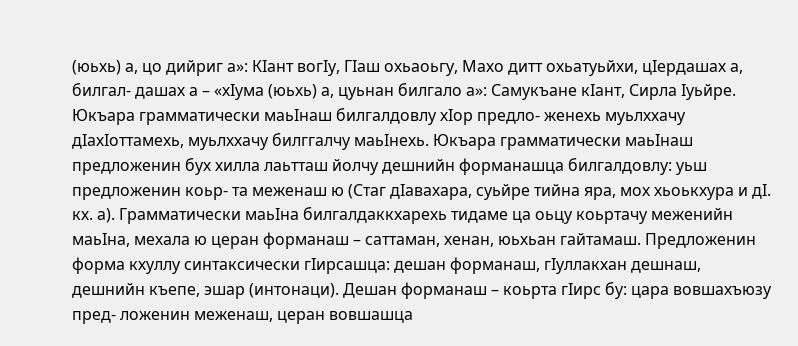(юьхь) а, цо дийриг а»: КIант вогIу, ГIаш охьаоьгу, Махо дитт охьатуьйхи, цIердашах а, билгал- дашах а – «хIума (юьхь) а, цуьнан билгало а»: Самукъане кIант, Сирла Iуьйре. Юкъара грамматически маьIнаш билгалдовлу хIор предло- женехь муьлххачу дIахIоттамехь, муьлххачу билггалчу маьIнехь. Юкъара грамматически маьIнаш предложенин бух хилла лаьтташ йолчу дешнийн форманашца билгалдовлу: уьш предложенин коьр- та меженаш ю (Стаг дIавахара, суьйре тийна яра, мох хьоькхура и дI. кх. а). Грамматически маьIна билгалдаккхарехь тидаме ца оьцу коьртачу меженийн маьIна, мехала ю церан форманаш – саттаман, хенан, юьхьан гайтамаш. Предложенин форма кхуллу синтаксически гIирсашца: дешан форманаш, гIуллакхан дешнаш, дешнийн къепе, эшар (интонаци). Дешан форманаш – коьрта гIирс бу: цара вовшахъюзу пред- ложенин меженаш, церан вовшашца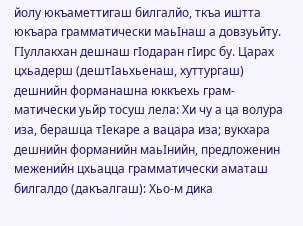йолу юкъаметтигаш билгалйо, ткъа иштта юкъара грамматически маьIнаш а довзуьйту. ГIуллакхан дешнаш гIодаран гIирс бу. Царах цхьадерш (дештIаьхьенаш, хуттургаш) дешнийн форманашна юккъехь грам- матически уьйр тосуш лела: Хи чу а ца волура иза, берашца тIекаре а вацара иза; вукхара дешнийн форманийн маьIнийн, предложенин меженийн цхьацца грамматически аматаш билгалдо (дакъалгаш): Хьо-м дика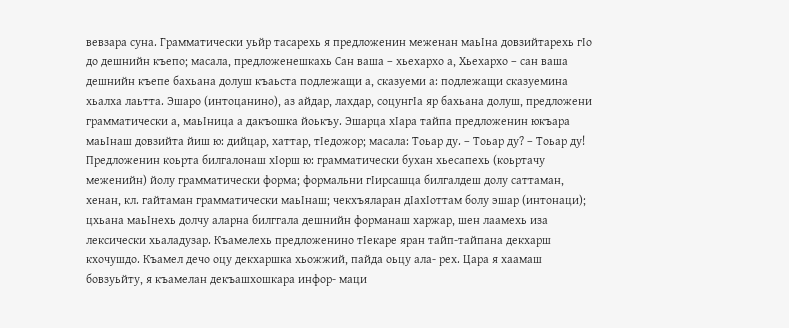вевзара суна. Грамматически уьйр тасарехь я предложенин меженан маьIна довзийтарехь гIо до дешнийн къепо; масала, предложенешкахь Сан ваша – хьехархо а, Хьехархо – сан ваша дешнийн къепе бахьана долуш къаьста подлежащи а, сказуеми а: подлежащи сказуемина хьалха лаьтта. Эшаро (интоцанино), аз айдар, лахдар, соцунгIа яр бахьана долуш, предложени грамматически а, маьIница а дакъошка йоькъу. Эшарца хIара тайпа предложенин юкъара маьIнаш довзийта йиш ю: дийцар, хаттар, тIедожор; масала: Тоьар ду. – Тоьар ду? – Тоьар ду! Предложенин коьрта билгалонаш хIорш ю: грамматически бухан хьесапехь (коьртачу меженийн) йолу грамматически форма; формальни гIирсашца билгалдеш долу саттаман, хенан, кл. гайтаман грамматически маьIнаш; чекхъяларан дIахIоттам болу эшар (интонаци); цхьана маьIнехь долчу аларна билггала дешнийн форманаш харжар, шен лаамехь иза лексически хьаладузар. Къамелехь предложенино тIекаре яран тайп-тайпана декхарш кхочушдо. Къамел дечо оцу декхаршка хьожжий, пайда оьцу ала- рех. Цара я хаамаш бовзуьйту, я къамелан декъашхошкара инфор- маци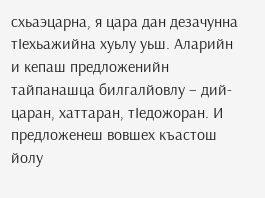схьаэцарна, я цара дан дезачунна тIехьажийна хуьлу уьш. Аларийн и кепаш предложенийн тайпанашца билгалйовлу – дий- царан, хаттаран, тIедожоран. И предложенеш вовшех къастош йолу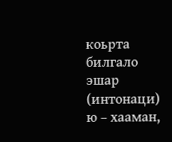коьрта билгало эшар (интонаци) ю – хааман,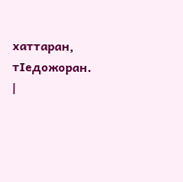хаттаран, тIедожоран. |